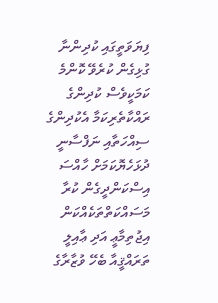ފިޔަވަތީގައި ކުދިންނާ ގުޅިގެން ކުރެވޭ ކޮންމެ ކަމަކީވެސް ކުދިންގެ ރައްކާތެރިކަމާ އެކުދިންގެ ސިއްހަތާއި ނަފްސާނީ ދުޅަހެޔޮކަމަށް ހާއްސަ އިސްކަންދީގެން ކުރާ މަސައްކަތްތަކެއްކަން އިޖުތިމާޢީ އަދި ޢާއިލީ ތަރައްޤީއާ ބެހޭ ވުޒާރާގެ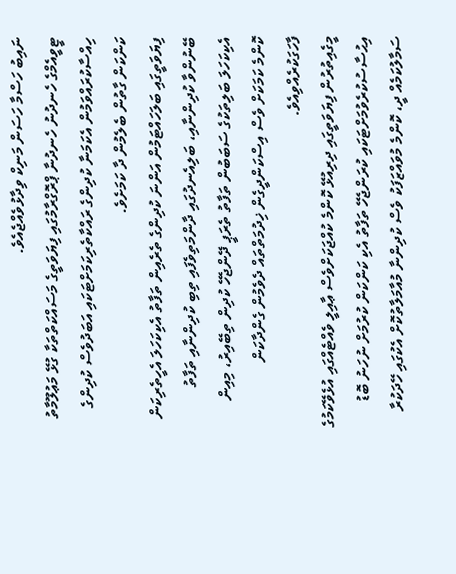ނައިބު ހަސްމާ ހަސަން މަނިކް ވިދާޅުވެއްޖެއެވެ.
ޓީވީއެމްގެ ހެނދުނު ހެނދުނާ ޕްރޮގްރާމުގައި ފިޔަވަތީގެ މަސައްކަތްތަކާ ގުޅޭ މަޢުލޫމާތު ހިއްސާކުރައްވަމުން އެކަމަނާ ކުދިންގެ ރައްކާތެރިކަމަށްޓަކައި އަބަދުވެސް ކުދިންގެ ކަންކަން ގާތުން ބެލެމުން ދާ ކަމަށެވެ.
ފިޔަވަތީގައި ބަލަހައްޓަމުން އަންނަ ކުދިންގެ ތެރެއިން ތަފާތު އެކިކަހަލަ އެހީތެރިކަން ބޭނުންވާ ކުދިންނާއި، ބަލިއެނދުގައި ދާންމަތިވެފައި ތިބި ކުދިންނާއި ތަފާތު އެކިކަހަލަ ބަލިތަކުގެ ސަބަބުން ތަފާތު ތެރަޕީ ދޭންޖެހޭ ކުދިން ތިބޭއިރު، މިއިން ކޮންމެ ކަމަކަށް ވެސް އިސްކަންދީގެން ޚިދުމަތްތައް ދެވެމުން ގެންދާކަން ފާހަގަކުރެއްވިއެވެ.
މީގެއިތުރުން ފިޔަވަތީގައި ދިރިއުޅޭ ކޮންމެ ކުއްޖަކަށްވެސް ޢާއިލީ ވެއްޓެއްގައި އުޅެވޭކަމުގެ އިޙުސާސުކުރެވުމަށްޓަކައި ކުރަންޖެހޭ ތަފާތު އެކި ކަންކަން ކުރުމަށް ނުހަނު ބޮޑު ސަމާލުކަމެއް ދީ، ކޮންމެ މުވައްޒަފަކު ވެސް ކުދިންނާ މުއާމަލާތުކޮށް އެކުގައި ހޭދަކުރާ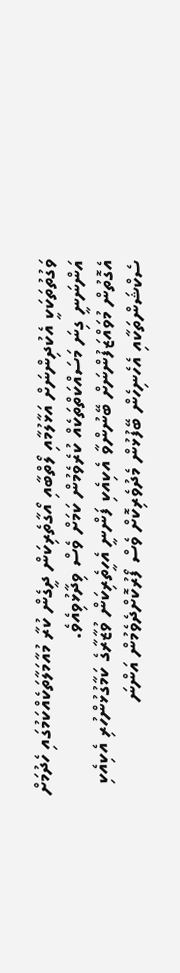ވަގުތުތަކަކީ އެކުދިންނަށް އަޅާލުމާއި ލޯތްބާއި އޯގާތެރިކަން ދީގެން ކުރާ މުއާމަލާތަކެއްކަމުގައި ހެދުމަށް އަންނަނީ ގިނަ މަސައްކަތްތަކެއް ކުރެވެމުން ކަމަށް ވެސް ވިދާޅުވިއެވެ.
އެގޮތުން މުވައްޒަފުންނަށް ބޭނުންވާ އެކިއެކި ފަންނީ އެހީތެރިކަން ވުޒާރާގެ ކަމާގުޅުންހުރި އެކިއެކި ސެކްޝަންތަކާއި އެހެނިހެން ބޭފުޅުން މެދުވެރިކޮށް ވެސް ފޯރުކޮށްދެވެމުން އަންނަ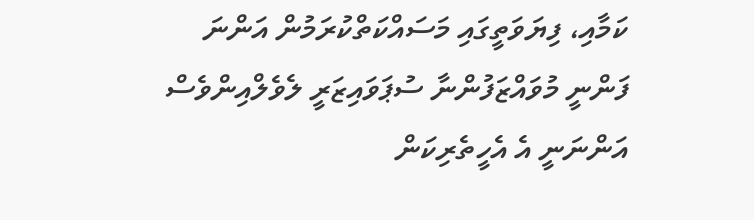ކަމާއި، ފިޔަވަތީގައި މަސައްކަތްކުރަމުން އަންނަ ފަންނީ މުވައްޒަފުންނާ ސުޕަވައިޒަރީ ލެވެލްއިންވެސް އަންނަނީ އެ އެހީތެރިކަން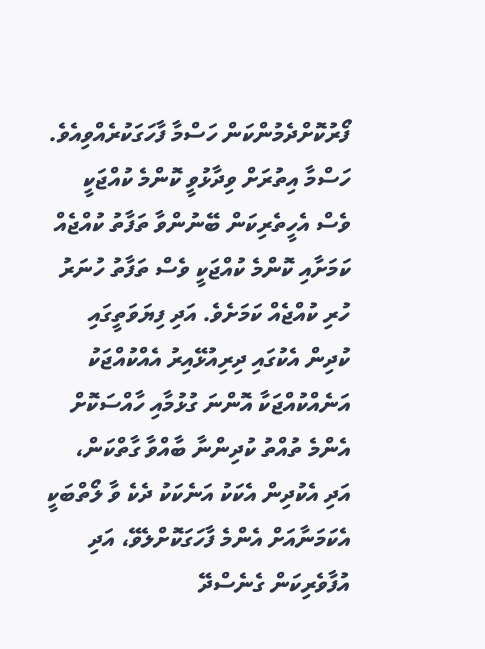ފޯރުކޮށްދެމުންކަން ހަސްމާ ފާހަގަކުރެއްވިއެވެ.
ހަސްމާ އިތުރަށް ވިދާޅުވީ ކޮންމެ ކުއްޖަކީ ވެސް އެހީތެރިކަން ބޭނުންވާ ތަފާތު ކުއްޖެއް ކަމަށާއި ކޮންމެ ކުއްޖަކީ ވެސް ތަފާތު ހުނަރު ހުރި ކުއްޖެއް ކަމަށެވެ. އަދި ފިޔަވަތީގައި ކުދިން އެކުގައި ދިރިއުޅޭއިރު އެއްކުއްޖަކު އަނެއްކުއްޖަކާ އޮންނަ ގުޅުމާއި ހާއްސަކޮށް އެންމެ ތުއްތު ކުދިންނާ ބާއްވާ ގާތްކަން، އަދި އެކުދިން އެކަކު އަނެކަކު ދެކެ ވާ ލޯތްބަކީ އެކަމަނާއަށް އެންމެ ފާހަގަކޮށްލެވޭ، އަދި އުފާވެރިކަން ގެނެސްދޭ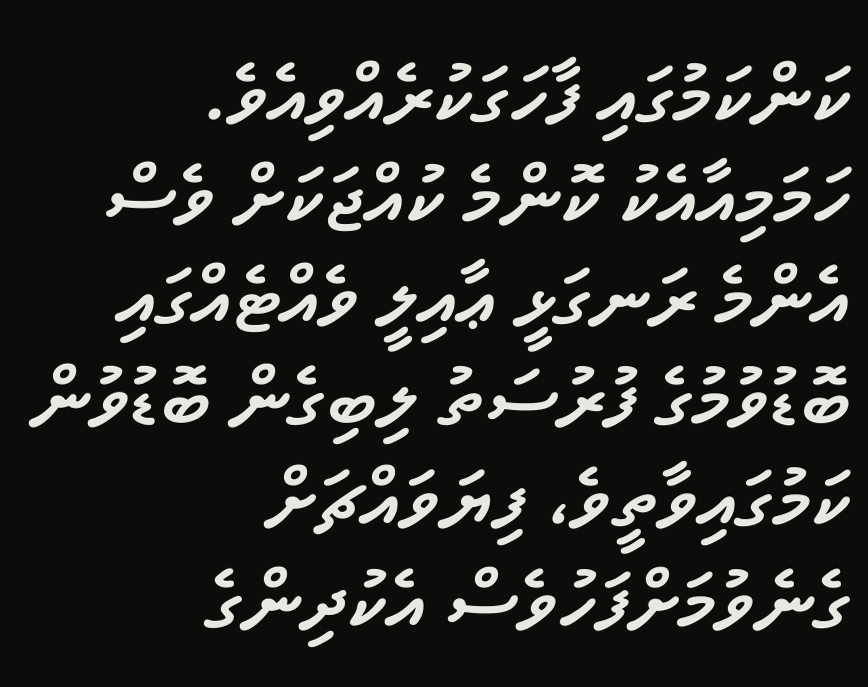ކަންކަމުގައި ފާހަގަކުރެއްވިއެވެ.
ހަމަމިއާއެކު ކޮންމެ ކުއްޖަކަށް ވެސް އެންމެ ރަނގަޅީ ޢާއިލީ ވެއްޓެއްގައި ބޮޑުވުމުގެ ފުރުސަތު ލިބިގެން ބޮޑުވުން ކަމުގައިވާތީވެ، ފިޔަވައްޗަށް ގެނެވުމަށްފަހުވެސް އެކުދިންގެ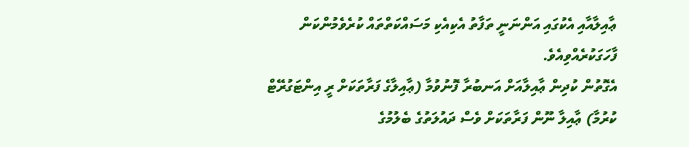ޢާއިލާއާއި އެކުގައި އަންނަނީ ތަފާތު އެކިއެކި މަސައްކަތްތައް ކުރެވެމުންކަން ފާހަގަކުރެއްވިއެވެ.
އެގޮތުން ކުދިން ޢާއިލާއަށް އަނބުރާ ފޮނުވުމާ (ޢާއިލާގެ ފަރާތަކަށް ރީ އިންޓަގުރޭޓް ކުރުމާ) ޢާއިލާ ނޫން ފަރާތަކަށް ވެސް ދައުލަތުގެ ބެލުމުގެ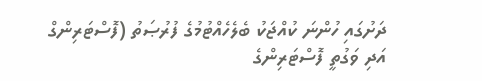ދަށުގައި ހުންނަ ކުއްޖަކު ބެލެހެއްޓުމުގެ ފުރުޞަތު (ފޮސްޓަރިންގް އަދި ވަގުތީ ފޮސްޓަރިންގެ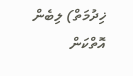ޚިދުމަތް) ލިބެން އޮތްކަން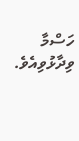ހަސްމާ ވިދާޅުވިއެވެ.